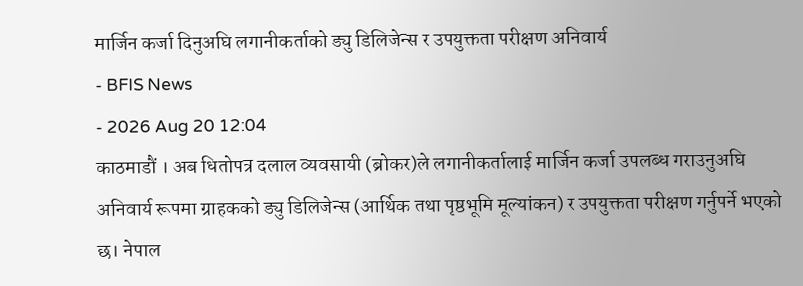मार्जिन कर्जा दिनुअघि लगानीकर्ताको ड्यु डिलिजेन्स र उपयुक्तता परीक्षण अनिवार्य
- BFIS News
- 2026 Aug 20 12:04
काठमाडौं । अब धितोपत्र दलाल व्यवसायी (ब्रोकर)ले लगानीकर्तालाई मार्जिन कर्जा उपलब्ध गराउनुअघि अनिवार्य रूपमा ग्राहकको ड्यु डिलिजेन्स (आर्थिक तथा पृष्ठभूमि मूल्यांकन) र उपयुक्तता परीक्षण गर्नुपर्ने भएको छ। नेपाल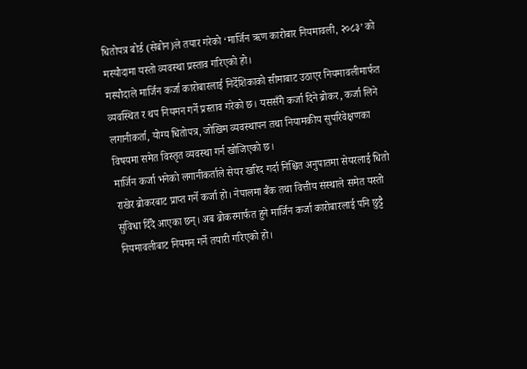धितोपत्र बोर्ड (सेबोन)ले तयार गरेको ‘मार्जिन ऋण कारोबार नियमावली, २०८३’ को मस्यौदामा यस्तो व्यवस्था प्रस्ताव गरिएको हो।
मस्यौदाले मार्जिन कर्जा कारोबारलाई निर्देशिकाको सीमाबाट उठाएर नियमावलीमार्फत व्यवस्थित र थप नियमन गर्ने प्रस्ताव गरेको छ। यससँगै कर्जा दिने ब्रोकर, कर्जा लिने लगानीकर्ता, योग्य धितोपत्र, जोखिम व्यवस्थापन तथा नियामकीय सुपरिवेक्षणका विषयमा समेत विस्तृत व्यवस्था गर्न खोजिएको छ।
मार्जिन कर्जा भनेको लगानीकर्ताले सेयर खरिद गर्दा निश्चित अनुपातमा सेयरलाई धितो राखेर ब्रोकरबाट प्राप्त गर्ने कर्जा हो। नेपालमा बैंक तथा वित्तीय संस्थाले समेत यस्तो सुविधा दिँदै आएका छन्। अब ब्रोकरमार्फत हुने मार्जिन कर्जा कारोबारलाई पनि छुट्टै नियमावलीबाट नियमन गर्ने तयारी गरिएको हो।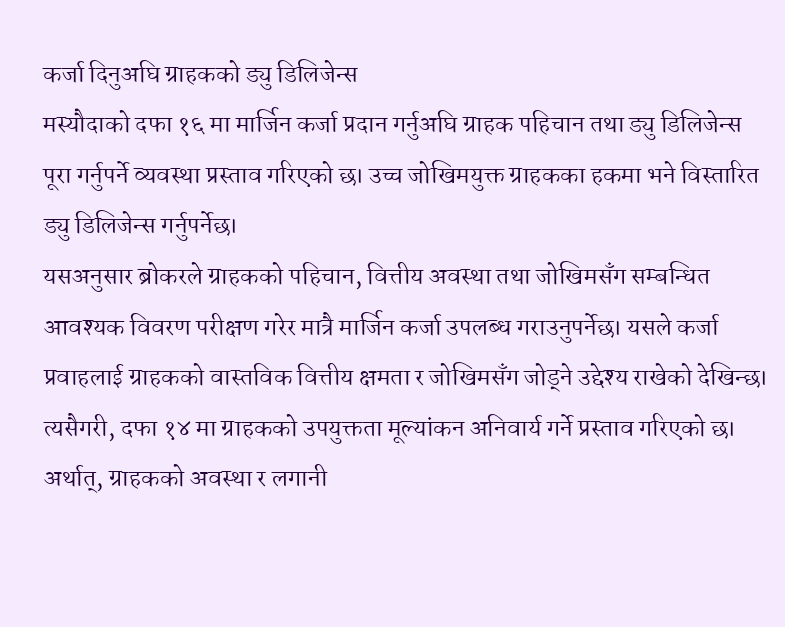कर्जा दिनुअघि ग्राहकको ड्यु डिलिजेन्स
मस्यौदाको दफा १६ मा मार्जिन कर्जा प्रदान गर्नुअघि ग्राहक पहिचान तथा ड्यु डिलिजेन्स पूरा गर्नुपर्ने व्यवस्था प्रस्ताव गरिएको छ। उच्च जोखिमयुक्त ग्राहकका हकमा भने विस्तारित ड्यु डिलिजेन्स गर्नुपर्नेछ।
यसअनुसार ब्रोकरले ग्राहकको पहिचान, वित्तीय अवस्था तथा जोखिमसँग सम्बन्धित आवश्यक विवरण परीक्षण गरेर मात्रै मार्जिन कर्जा उपलब्ध गराउनुपर्नेछ। यसले कर्जा प्रवाहलाई ग्राहकको वास्तविक वित्तीय क्षमता र जोखिमसँग जोड्ने उद्देश्य राखेको देखिन्छ।
त्यसैगरी, दफा १४ मा ग्राहकको उपयुक्तता मूल्यांकन अनिवार्य गर्ने प्रस्ताव गरिएको छ। अर्थात्, ग्राहकको अवस्था र लगानी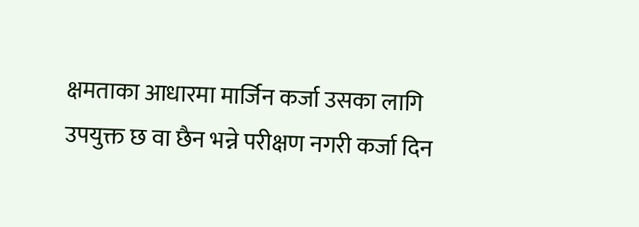क्षमताका आधारमा मार्जिन कर्जा उसका लागि उपयुक्त छ वा छैन भन्ने परीक्षण नगरी कर्जा दिन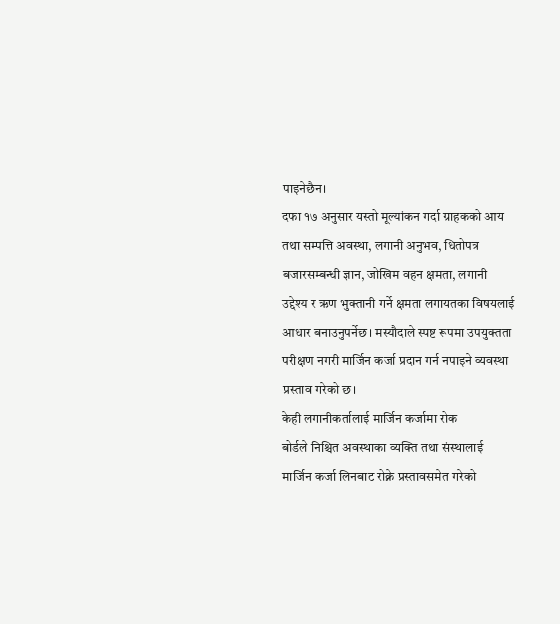पाइनेछैन।
दफा १७ अनुसार यस्तो मूल्यांकन गर्दा ग्राहकको आय तथा सम्पत्ति अवस्था, लगानी अनुभव, धितोपत्र बजारसम्बन्धी ज्ञान, जोखिम वहन क्षमता, लगानी उद्देश्य र ऋण भुक्तानी गर्ने क्षमता लगायतका विषयलाई आधार बनाउनुपर्नेछ। मस्यौदाले स्पष्ट रूपमा उपयुक्तता परीक्षण नगरी मार्जिन कर्जा प्रदान गर्न नपाइने व्यवस्था प्रस्ताव गरेको छ।
केही लगानीकर्तालाई मार्जिन कर्जामा रोक
बोर्डले निश्चित अवस्थाका व्यक्ति तथा संस्थालाई मार्जिन कर्जा लिनबाट रोक्ने प्रस्तावसमेत गरेको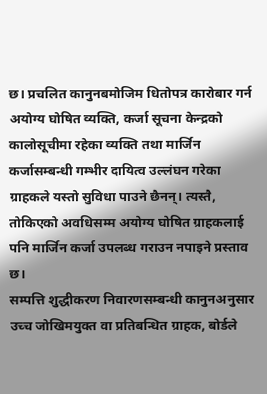छ। प्रचलित कानुनबमोजिम धितोपत्र कारोबार गर्न अयोग्य घोषित व्यक्ति, कर्जा सूचना केन्द्रको कालोसूचीमा रहेका व्यक्ति तथा मार्जिन कर्जासम्बन्धी गम्भीर दायित्व उल्लंघन गरेका ग्राहकले यस्तो सुविधा पाउने छैनन्। त्यस्तै, तोकिएको अवधिसम्म अयोग्य घोषित ग्राहकलाई पनि मार्जिन कर्जा उपलब्ध गराउन नपाइने प्रस्ताव छ।
सम्पत्ति शुद्धीकरण निवारणसम्बन्धी कानुनअनुसार उच्च जोखिमयुक्त वा प्रतिबन्धित ग्राहक, बोर्डले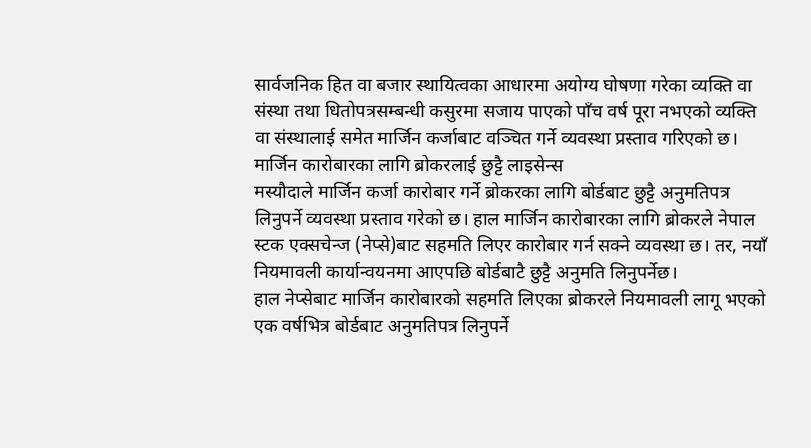सार्वजनिक हित वा बजार स्थायित्वका आधारमा अयोग्य घोषणा गरेका व्यक्ति वा संस्था तथा धितोपत्रसम्बन्धी कसुरमा सजाय पाएको पाँच वर्ष पूरा नभएको व्यक्ति वा संस्थालाई समेत मार्जिन कर्जाबाट वञ्चित गर्ने व्यवस्था प्रस्ताव गरिएको छ।
मार्जिन कारोबारका लागि ब्रोकरलाई छुट्टै लाइसेन्स
मस्यौदाले मार्जिन कर्जा कारोबार गर्ने ब्रोकरका लागि बोर्डबाट छुट्टै अनुमतिपत्र लिनुपर्ने व्यवस्था प्रस्ताव गरेको छ। हाल मार्जिन कारोबारका लागि ब्रोकरले नेपाल स्टक एक्सचेन्ज (नेप्से)बाट सहमति लिएर कारोबार गर्न सक्ने व्यवस्था छ। तर, नयाँ नियमावली कार्यान्वयनमा आएपछि बोर्डबाटै छुट्टै अनुमति लिनुपर्नेछ।
हाल नेप्सेबाट मार्जिन कारोबारको सहमति लिएका ब्रोकरले नियमावली लागू भएको एक वर्षभित्र बोर्डबाट अनुमतिपत्र लिनुपर्ने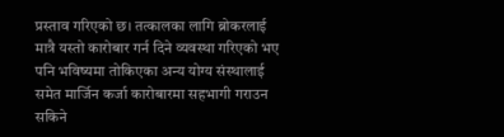प्रस्ताव गरिएको छ। तत्कालका लागि ब्रोकरलाई मात्रै यस्तो कारोबार गर्न दिने व्यवस्था गरिएको भए पनि भविष्यमा तोकिएका अन्य योग्य संस्थालाई समेत मार्जिन कर्जा कारोबारमा सहभागी गराउन सकिने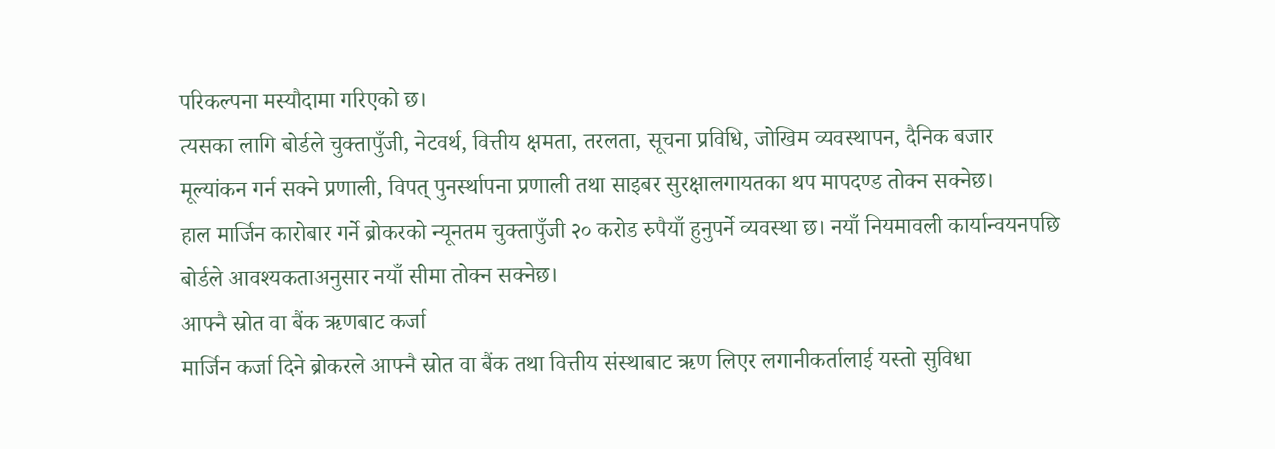परिकल्पना मस्यौदामा गरिएको छ।
त्यसका लागि बोर्डले चुक्तापुँजी, नेटवर्थ, वित्तीय क्षमता, तरलता, सूचना प्रविधि, जोखिम व्यवस्थापन, दैनिक बजार मूल्यांकन गर्न सक्ने प्रणाली, विपत् पुनर्स्थापना प्रणाली तथा साइबर सुरक्षालगायतका थप मापदण्ड तोक्न सक्नेछ।
हाल मार्जिन कारोबार गर्ने ब्रोकरको न्यूनतम चुक्तापुँजी २० करोड रुपैयाँ हुनुपर्ने व्यवस्था छ। नयाँ नियमावली कार्यान्वयनपछि बोर्डले आवश्यकताअनुसार नयाँ सीमा तोक्न सक्नेछ।
आफ्नै स्रोत वा बैंक ऋणबाट कर्जा
मार्जिन कर्जा दिने ब्रोकरले आफ्नै स्रोत वा बैंक तथा वित्तीय संस्थाबाट ऋण लिएर लगानीकर्तालाई यस्तो सुविधा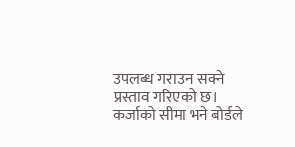उपलब्ध गराउन सक्ने प्रस्ताव गरिएको छ। कर्जाको सीमा भने बोर्डले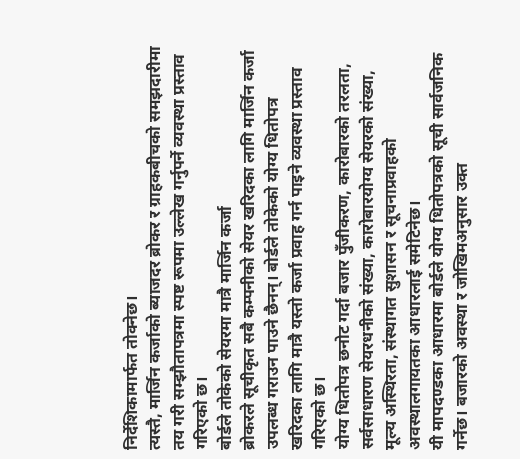निर्देशिकामार्फत तोक्नेछ।
त्यस्तै, मार्जिन कर्जाको ब्याजदर ब्रोकर र ग्राहकबीचको समझदारीमा तय गरी सम्झौतापत्रमा स्पष्ट रूपमा उल्लेख गर्नुपर्ने व्यवस्था प्रस्ताव गरिएको छ।
बोर्डले तोकेको सेयरमा मात्रै मार्जिन कर्जा
ब्रोकरले सूचीकृत सबै कम्पनीको सेयर खरिदका लागि मार्जिन कर्जा उपलब्ध गराउन पाउने छैनन्। बोर्डले तोकेको योग्य धितोपत्र खरिदका लागि मात्रै यस्तो कर्जा प्रवाह गर्न पाइने व्यवस्था प्रस्ताव गरिएको छ।
योग्य धितोपत्र छनोट गर्दा बजार पुँजीकरण, कारोबारको तरलता, सर्वसाधारण सेयरधनीको संख्या, कारोबारयोग्य सेयरको संख्या, मूल्य अस्थिरता, संस्थागत सुशासन र सूचनाप्रवाहको अवस्थालगायतका आधारलाई समेटिनेछ।
यी मापदण्डका आधारमा बोर्डले योग्य धितोपत्रको सूची सार्वजनिक गर्नेछ। बजारको अवस्था र जोखिमअनुसार उक्त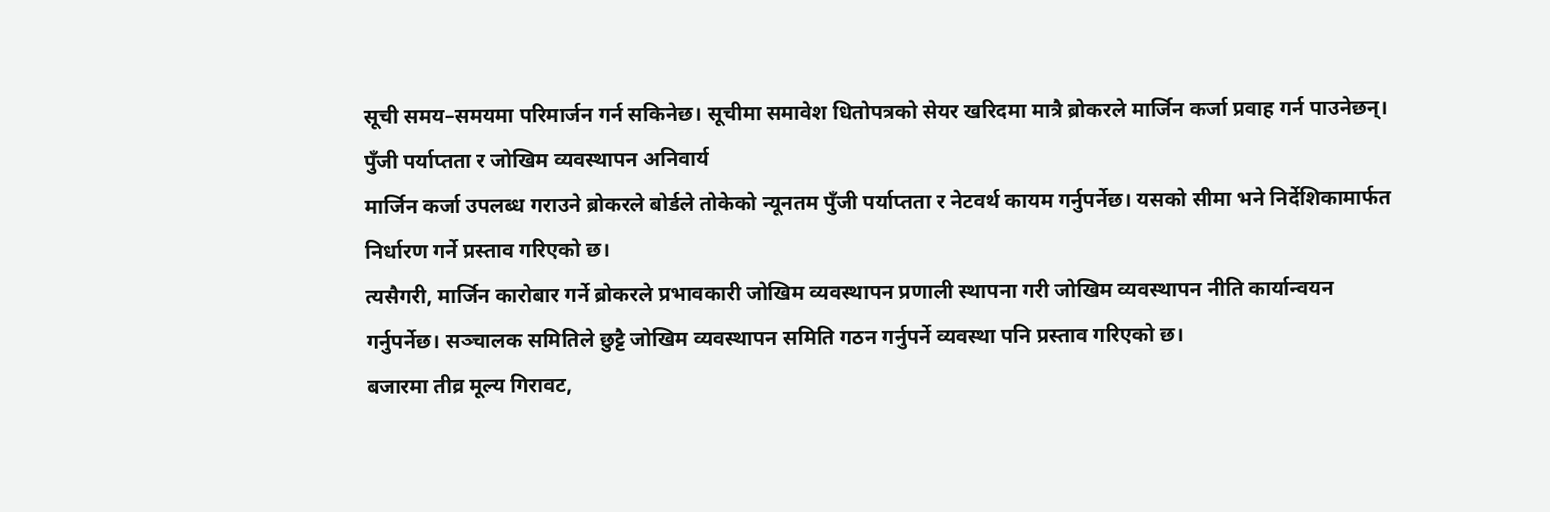सूची समय–समयमा परिमार्जन गर्न सकिनेछ। सूचीमा समावेश धितोपत्रको सेयर खरिदमा मात्रै ब्रोकरले मार्जिन कर्जा प्रवाह गर्न पाउनेछन्।
पुँजी पर्याप्तता र जोखिम व्यवस्थापन अनिवार्य
मार्जिन कर्जा उपलब्ध गराउने ब्रोकरले बोर्डले तोकेको न्यूनतम पुँजी पर्याप्तता र नेटवर्थ कायम गर्नुपर्नेछ। यसको सीमा भने निर्देशिकामार्फत निर्धारण गर्ने प्रस्ताव गरिएको छ।
त्यसैगरी, मार्जिन कारोबार गर्ने ब्रोकरले प्रभावकारी जोखिम व्यवस्थापन प्रणाली स्थापना गरी जोखिम व्यवस्थापन नीति कार्यान्वयन गर्नुपर्नेछ। सञ्चालक समितिले छुट्टै जोखिम व्यवस्थापन समिति गठन गर्नुपर्ने व्यवस्था पनि प्रस्ताव गरिएको छ।
बजारमा तीव्र मूल्य गिरावट,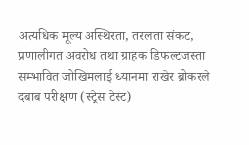अत्यधिक मूल्य अस्थिरता, तरलता संकट, प्रणालीगत अवरोध तथा ग्राहक डिफल्टजस्ता सम्भावित जोखिमलाई ध्यानमा राखेर ब्रोकरले दबाब परीक्षण (स्ट्रेस टेस्ट)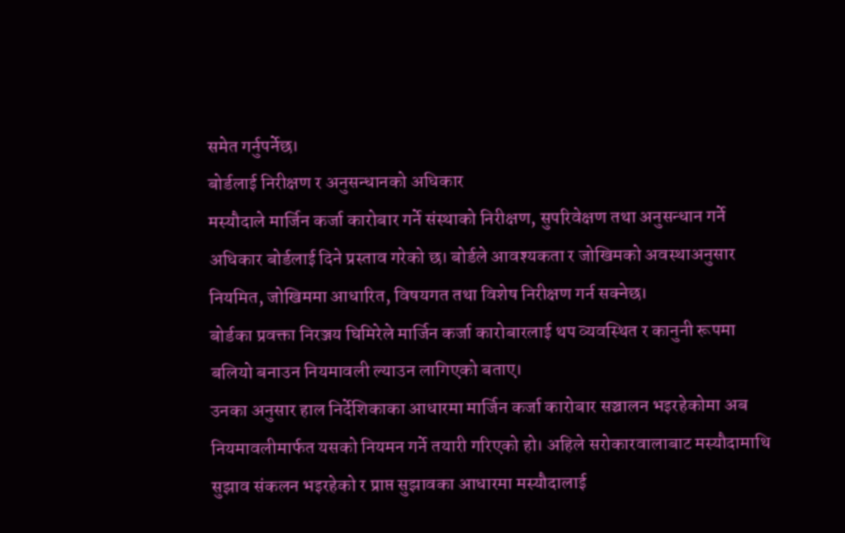समेत गर्नुपर्नेछ।
बोर्डलाई निरीक्षण र अनुसन्धानको अधिकार
मस्यौदाले मार्जिन कर्जा कारोबार गर्ने संस्थाको निरीक्षण, सुपरिवेक्षण तथा अनुसन्धान गर्ने अधिकार बोर्डलाई दिने प्रस्ताव गरेको छ। बोर्डले आवश्यकता र जोखिमको अवस्थाअनुसार नियमित, जोखिममा आधारित, विषयगत तथा विशेष निरीक्षण गर्न सक्नेछ।
बोर्डका प्रवक्ता निरञ्जय घिमिरेले मार्जिन कर्जा कारोबारलाई थप व्यवस्थित र कानुनी रूपमा बलियो बनाउन नियमावली ल्याउन लागिएको बताए।
उनका अनुसार हाल निर्देशिकाका आधारमा मार्जिन कर्जा कारोबार सञ्चालन भइरहेकोमा अब नियमावलीमार्फत यसको नियमन गर्ने तयारी गरिएको हो। अहिले सरोकारवालाबाट मस्यौदामाथि सुझाव संकलन भइरहेको र प्राप्त सुझावका आधारमा मस्यौदालाई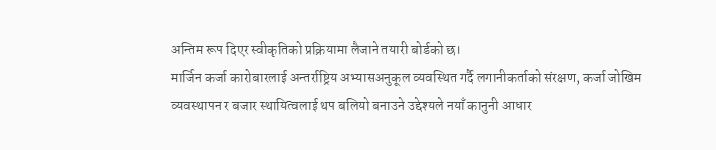अन्तिम रूप दिएर स्वीकृतिको प्रक्रियामा लैजाने तयारी बोर्डको छ।
मार्जिन कर्जा कारोबारलाई अन्तर्राष्ट्रिय अभ्यासअनुकूल व्यवस्थित गर्दै लगानीकर्ताको संरक्षण, कर्जा जोखिम व्यवस्थापन र बजार स्थायित्वलाई थप बलियो बनाउने उद्देश्यले नयाँ कानुनी आधार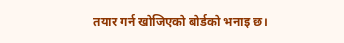तयार गर्न खोजिएको बोर्डको भनाइ छ।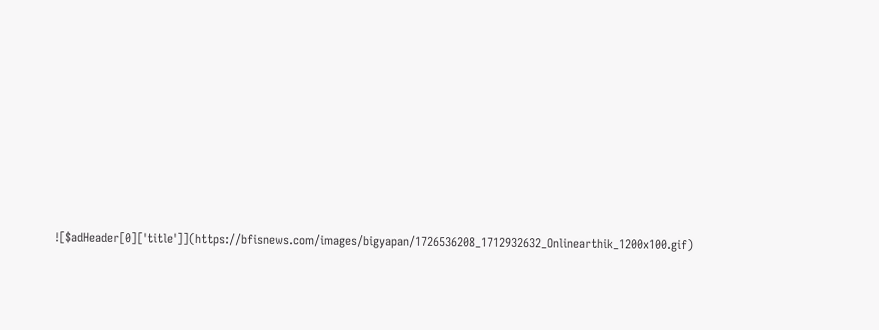![$adHeader[0]['title']](https://bfisnews.com/images/bigyapan/1726536208_1712932632_Onlinearthik_1200x100.gif)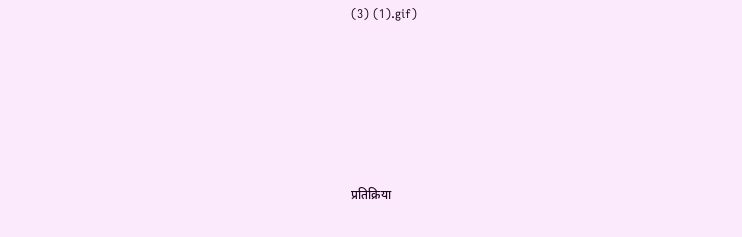(3) (1).gif)









प्रतिक्रिया